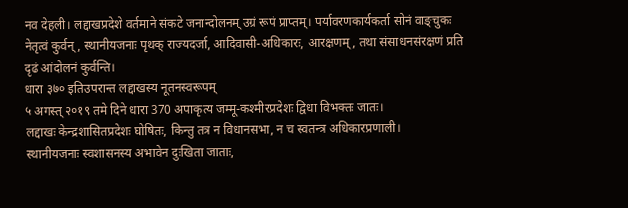नव देहली। लद्दाखप्रदेशे वर्तमाने संकटे जनान्दोलनम् उग्रं रूपं प्राप्तम्। पर्यावरणकार्यकर्ता सोनं वाङ्चुकः नेतृत्वं कुर्वन्, स्थानीयजनाः पृथक् राज्यदर्जा, आदिवासी-अधिकारः, आरक्षणम्, तथा संसाधनसंरक्षणं प्रति दृढं आंदोलनं कुर्वन्ति।
धारा ३७० इतिउपरान्त लद्दाखस्य नूतनस्वरूपम्
५ अगस्त् २०१९ तमे दिने धारा 370 अपाकृत्य जम्मू-कश्मीरप्रदेशः द्विधा विभक्तः जातः।
लद्दाखः केन्द्रशासितप्रदेशः घोषितः, किन्तु तत्र न विधानसभा, न च स्वतन्त्र अधिकारप्रणाली।
स्थानीयजनाः स्वशासनस्य अभावेन दुःखिता जाताः,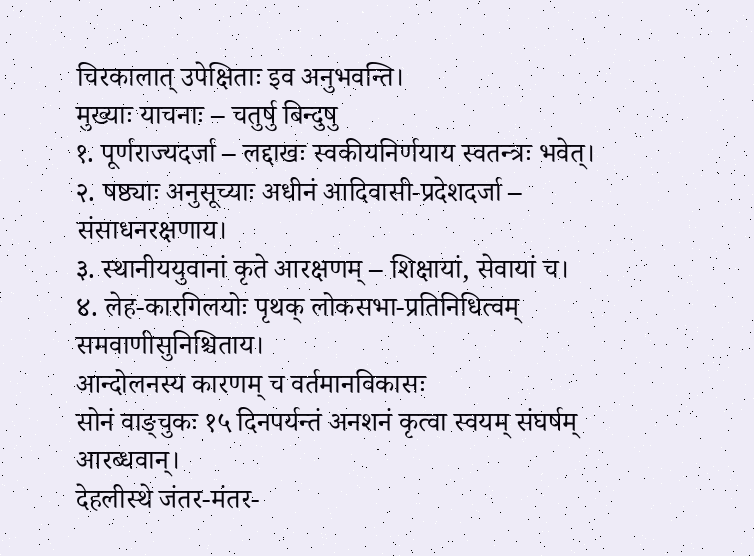चिरकालात् उपेक्षिताः इव अनुभवन्ति।
मुख्याः याचनाः – चतुर्षु बिन्दुषु
१. पूर्णराज्यदर्जा – लद्दाखः स्वकीयनिर्णयाय स्वतन्त्रः भवेत्।
२. षष्ठ्याः अनुसूच्याः अधीनं आदिवासी-प्रदेशदर्जा – संसाधनरक्षणाय।
३. स्थानीययुवानां कृते आरक्षणम् – शिक्षायां, सेवायां च।
४. लेह-कारगिलयोः पृथक् लोकसभा-प्रतिनिधित्वम् समवाणीसुनिश्चिताय।
आन्दोलनस्य कारणम् च वर्तमानविकासः
सोनं वाङ्चुकः १५ दिनपर्यन्तं अनशनं कृत्वा स्वयम् संघर्षम् आरब्धवान्।
देहलीस्थे जंतर-मंतर-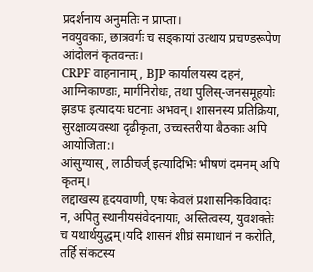प्रदर्शनाय अनुमतिः न प्राप्ता।
नवयुवकाः, छात्रवर्गः च सड्कायां उत्थाय प्रचण्डरूपेण आंदोलनं कृतवन्तः।
CRPF वाहनानाम्, BJP कार्यालयस्य दहनं, आग्निकाण्डाः, मार्गनिरोधः, तथा पुलिस्-जनसमूहयोः झडपः इत्यादयः घटनाः अभवन्। शासनस्य प्रतिक्रिया, सुरक्षाव्यवस्था दृढीकृता, उच्चस्तरीया बैठकाः अपि आयोजिता:।
आंसुग्यास्, लाठीचर्ज् इत्यादिभिः भीषणं दमनम् अपि कृतम्।
लद्दाखस्य हृदयवाणी, एषः केवलं प्रशासनिकविवादः न, अपितु स्थानीयसंवेदनायाः, अस्तित्वस्य, युवशक्तेः च यथार्थयुद्धम्।यदि शासनं शीघ्रं समाधानं न करोति, तर्हि संकटस्य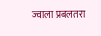ज्वाला प्रबलतरा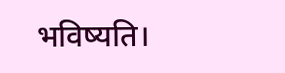भविष्यति।